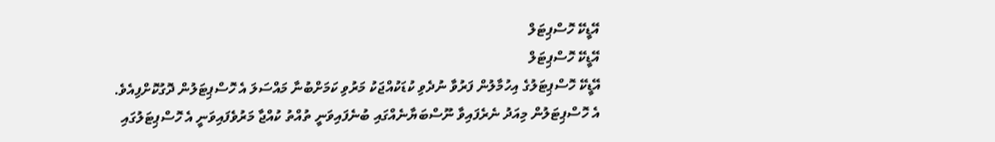އޭޑީކޭ ހޮސްޕިޓަލް
އޭޑީކޭ ހޮސްޕިޓަލް
އޭޑީކޭ ހޮސްޕިޓަލުގެ އިހުމާލުން ފަރުވާ ނުދެވި ކުޑަކުއްޖަކު މަރުވި ކަމަށްބުނާ މައްސަލަ އެ ހޮސްޕިޓަލުން ދޮގުކޮށްފިއެވެ.
އެ ހޮސްޕިޓަލުން މިއަދު ނެރެފައިވާ ނޫސްބަޔާނެއްގައި ބުނެފައިވަނީ ތުއްތު ކުއްޖާ މަރުވެފައިވަނީ އެ ހޮސްޕިޓަލުގައި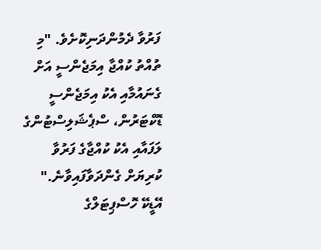ފަރުވާ ދެމުންދަނިކޮށެވެ. "މި ތުއްތު ކުއްޖާ އިމަޖެންސީ އަށް ގެނައުމާއި އެކު އިމަޖެންސީ ޑޮކްޓަރުން، ސްޕެޝަލިސްޓުންގެ ލަފައާއި އެކު ކުއްޖާގެ ފަރުވާ ކުރިޔަށް ގެންދަވާފައިވާނެ." އޭޑީކޭ ހޮސްޕިޓަލްގެ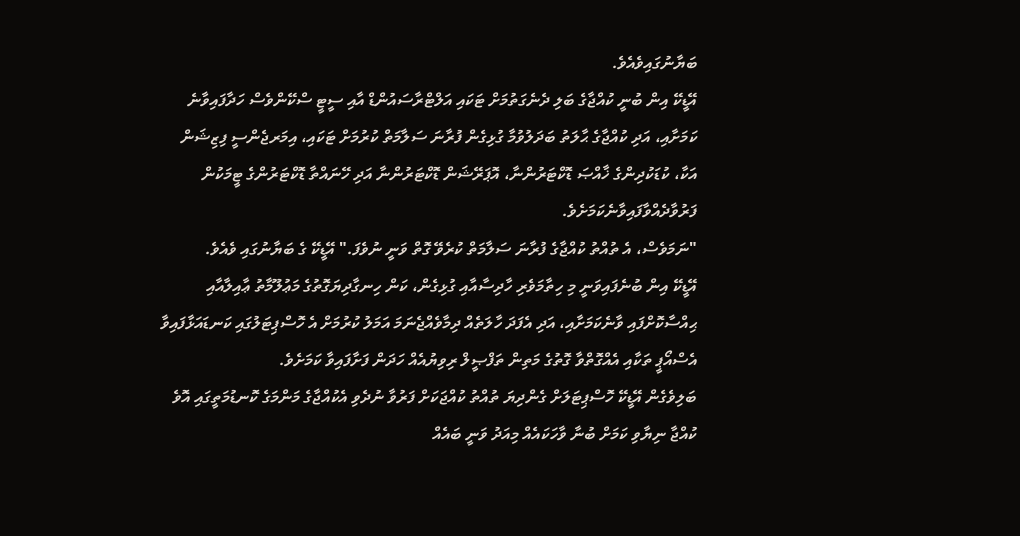ބަޔާނުގައިވެއެވެ.
އޭޑީކޭ އިން ބުނީ ކުއްޖާގެ ބަލި ދެނެގަތުމަށް ޓަކައި އަލްޓްރާސައުންޑް އާއި ސީޓީ ސްކޭންވެސް ހަދާފައިވާނެ ކަމަށާއި، އަދި ކުއްޖާގެ ޙާލަތު ބަދަލުވުމާ ގުޅިގެން ފުރާނަ ސަލާމަތް ކުރުމަށް ޓަކައި، އިމަރޖެންސީ ފިޒިޝަން އަކާ، ކުޑަކުދިންގެ ޚާއްޞަ ޑޮކްޓަރުންނާ، އޮޕަރޭޝަން ޑޮކްޓަރުންނާ އަދި ހޭނައްތާ ޑޮކްޓަރުންގެ ޓީމަކުން ފަރުވާދެއްވާފައިވާނެކަމަށެވެ.
"ނަމަވެސް، އެ ތުއްތު ކުއްޖާގެ ފުރާނަ ސަލާމަތް ކުރެވޭ ގޮތް ވަނީ ނުވެފަ." އޭޑީކޭ ގެ ބަޔާނުގައި ވެއެވެ.
އޭޑީކޭ އިން ބުނެފައިވަނީ މި ހިތާމަވެރި ހާދިސާއާއި ގުޅިގެން، ކަން ހިނގާދިޔަގޮތުގެ މަޢުލޫމާތު ޢާއިލާއާއި ޙިއްސާކޮށްފައި ވާނެކަމަށާއި، އަދި އެފަދަ ހާލަތެއް ދިމާވެއްޖެނަމަ އަމަލު ކުރުމަށް އެ ހޮސްޕިޓަލުގައި ކަނޑައަޅާފައިވާ އެސްއޯޕީ ތަކާއި އެއްގޮތްވާ ގޮތުގެ މަތިން ތަފްޞީލް ރިވިޔުއެއް ހަދަން ފަށާފައިވާ ކަމަށެވެ.
ބަލިވެގެން އޭޑީކޭ ހޮސްޕިޓަލަށް ގެންދިޔަ ތުއްތު ކުއްޖަކަށް ފަރުވާ ނުދެވި އެކުއްޖާގެ މަންމަގެ ކޮނޑުމަތީގައި އޮވެ ކުއްޖާ ނިޔާވި ކަމަށް ބުނާ ވާހަކައެއް މިއަދު ވަނީ ބައެއް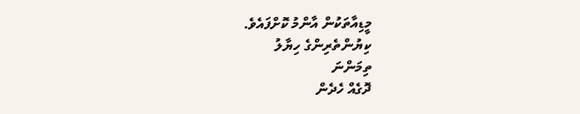މީޑިއާތަކުން އާންމު ކޮށްފައެވެ.
ކިޔުންތެރިންގެ ހިޔާލު
ތިމަންނަ
ދޮގެއް ހެދެން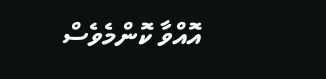އޮއްވާ ކޮންމެވެސް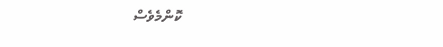ކޮންމެވެސް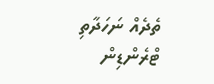ތެދެއް ނަހަދާތި
ޓްރެންޑިން